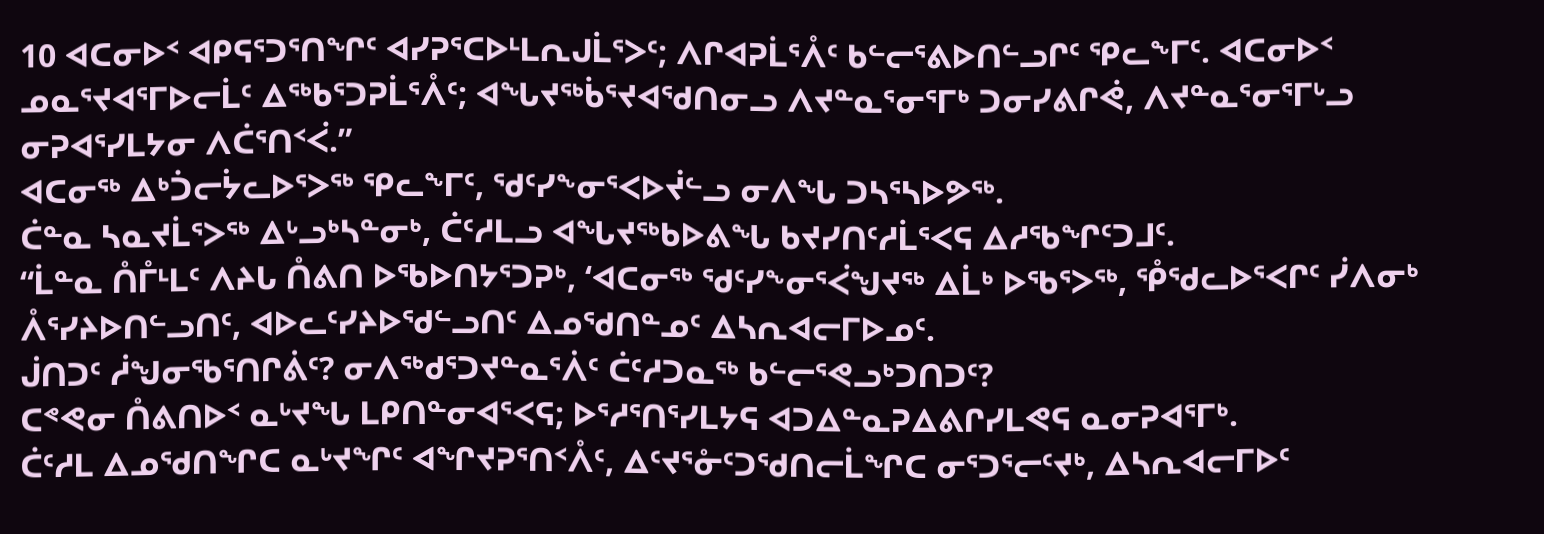10 ᐊᑕᓂᐅᑉ ᐊᑭᕋᕐᑐᕐᑎᖏᑦ ᐊᓯᕈᕐᑕᐅᒻᒪᕆᒍᒫᕐᐳᑦ; ᐱᒋᐊᕈᒫᕐᐰᑦ ᑲᓪᓕᕐᕕᐅᑎᓪᓗᒋᑦ ᕿᓚᖕᒥᑦ. ᐊᑕᓂᐅᑉ ᓄᓇᕐᔪᐊᕐᒥᐅᓕᒫᑦ ᐃᖅᑲᕐᑐᕈᒫᕐᐰᑦ; ᐊᖓᔪᖅᑳᕐᔪᐊᖁᑎᓂᓗ ᐱᔪᓐᓇᕐᓂᕐᒥᒃ ᑐᓂᓯᕕᒋᕚ, ᐱᔪᓐᓇᕐᓂᕐᒥᒡᓗ ᓂᕈᐊᕐᓯᒪᔭᓂ ᐱᑖᕐᑎᑉᐹ.”
ᐊᑕᓂᖅ ᐃᒃᑑᓕᔮᓚᐅᕐᐳᖅ ᕿᓚᖕᒥᑦ, ᖁᑦᓯᖕᓂᕐᐸᐅᔫᓪᓗ ᓂᐱᖓ ᑐᓴᕐᓴᐅᕗᖅ.
ᑖᓐᓇ ᓴᓇᔪᒫᕐᐳᖅ ᐃᒡᓗᒃᓴᓐᓂᒃ, ᑖᑦᓱᒪᓗ ᐊᖓᔪᖅᑲᐅᕕᖓ ᑲᔪᓯᑎᑦᓱᒫᕐᐸᕋ ᐃᓱᖃᖏᑦᑐᒧᑦ.
“ᒫᓐᓇ ᑍᒤᒻᒪᑦ ᐱᔨᒐ ᑍᕕᑎ ᐅᖃᐅᑎᔭᕐᑐᕈᒃ, ‘ᐊᑕᓂᖅ ᖁᑦᓯᖕᓂᕐᐹᖑᔪᖅ ᐃᒫᒃ ᐅᖃᕐᐳᖅ, ᕾᖁᓚᐅᕐᐸᒋᑦ ᓰᐱᓂᒃ ᐰᕐᓯᔨᐅᑎᓪᓗᑎᑦ, ᐊᐅᓚᑦᓯᔨᐅᖁᓪᓗᑎᑦ ᐃᓄᖁᑎᓐᓄᑦ ᐃᓴᕆᐊᓕᒥᐅᓄᑦ.
ᒎᑎᑐᑦ ᓲᖑᓂᖃᕐᑎᒋᕖᑦ? ᓂᐱᖅᑯᕐᑐᔪᓐᓇᕐᐲᑦ ᑖᑦᓱᑐᓇᖅ ᑲᓪᓕᕐᕙᓗᒃᑐᑎᑐᑦ?
ᑕᕝᕙᓂ ᑍᕕᑎᐅᑉ ᓇᒡᔪᖓ ᒪᑭᑎᓐᓂᐊᕐᐸᕋ; ᐅᕐᓱᕐᑎᕐᓯᒪᔭᕋ ᐊᑐᐃᓐᓇᕈᐃᕕᒋᓯᒪᕙᕋ ᓇᓂᕈᐊᕐᒥᒃ.
ᑖᑦᓱᒪ ᐃᓄᖁᑎᖏᑕ ᓇᒡᔪᖏᑦ ᐊᖏᔪᕈᕐᑎᑉᐰᑦ, ᐃᑦᔪᕐᓁᑦᑐᖁᑎᓕᒫᖏᑕ ᓂᕐᑐᕐᓕᑦᔪᒃ, ᐃᓴᕆᐊᓕᒥᐅᑦ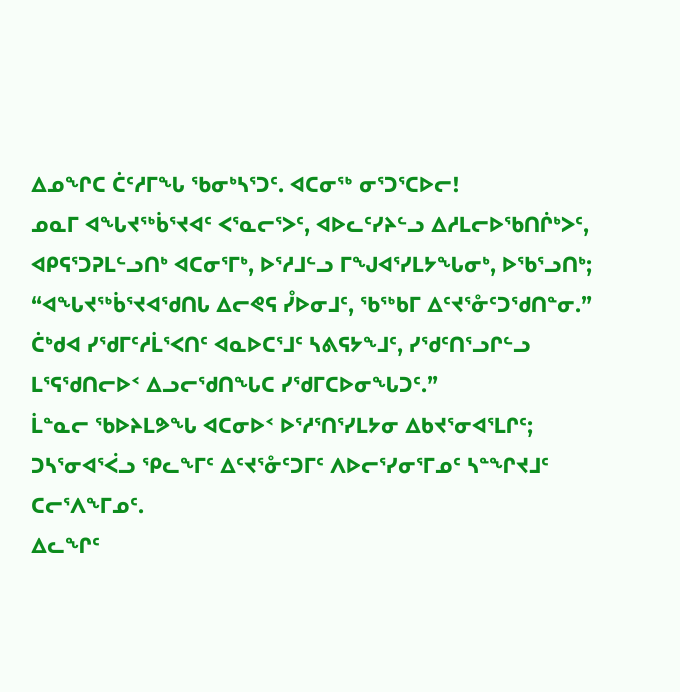ᐃᓄᖏᑕ ᑖᑦᓱᒥᖓ ᖃᓂᒃᓴᕐᑐᑦ. ᐊᑕᓂᖅ ᓂᕐᑐᕐᑕᐅᓕ!
ᓄᓇᒥ ᐊᖓᔪᖅᑳᕐᔪᐊᑦ ᐸᕐᓇᓕᕐᐳᑦ, ᐊᐅᓚᑦᓯᔨᓪᓗ ᐃᓱᒪᓕᐅᖃᑎᒌᒃᐳᑦ, ᐊᑭᕋᕐᑐᕈᒪᓪᓗᑎᒃ ᐊᑕᓂᕐᒥᒃ, ᐅᕐᓱᒧᓪᓗ ᒥᖑᐊᕐᓯᒪᔭᖓᓂᒃ, ᐅᖃᕐᓗᑎᒃ;
“ᐊᖓᔪᖅᑳᕐᔪᐊᖁᑎᒐ ᐃᓕᕙᕋ ᓮᐅᓂᒧᑦ, ᖃᖅᑲᒥ ᐃᑦᔪᕐᓁᑦᑐᖁᑎᓐᓂ.”
ᑖᒃᑯᐊ ᓯᖁᒥᑦᓱᒫᕐᐸᑎᑦ ᐊᓇᐅᑕᕐᒧᑦ ᓴᕕᕋᔭᖕᒧᑦ, ᓯᖁᑦᑎᕐᓗᒋᓪᓗ ᒪᕐᕋᖁᑎᓕᐅᑉ ᐃᓗᓕᖁᑎᖓᑕ ᓯᖁᒥᑕᐅᓂᖓᑐᑦ.”
ᒫᓐᓇᓕ ᖃᐅᔨᒪᕗᖓ ᐊᑕᓂᐅᑉ ᐅᕐᓱᕐᑎᕐᓯᒪᔭᓂ ᐃᑲᔪᕐᓂᐊᕐᒪᒋᑦ; ᑐᓴᕐᓂᐊᕐᐹᓗ ᕿᓚᖕᒥᑦ ᐃᑦᔪᕐᓁᑦᑐᒥᑦ ᐱᐅᓕᕐᓯᓂᕐᒥᓄᑦ ᓴᓐᖏᔪᒧᑦ ᑕᓕᕐᐱᖕᒥᓄᑦ.
ᐃᓚᖏᑦ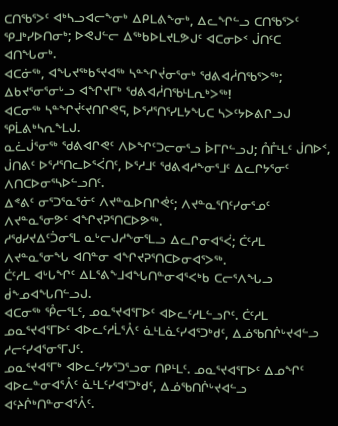ᑕᑎᖃᕐᐳᑦ ᐊᒃᓴᓗᐊᓕᖕᓂᒃ ᐃᑭᒪᕕᖕᓂᒃ, ᐃᓚᖏᓪᓗ ᑕᑎᖃᕐᐳᑦ ᕿᒧᒃᓯᐅᑎᓂᒃ; ᐅᕙᒍᓪᓕ ᐃᖅᑲᐅᒪᔪᒪᕗᒍᑦ ᐊᑕᓂᐅᑉ ᒎᑎᑦᑕ ᐊᑎᖓᓂᒃ.
ᐊᑕᓃᖅ, ᐊᖓᔪᖅᑲᕐᔪᐊᖅ ᓴᓐᖏᔫᓂᕐᓂᒃ ᖁᕕᐊᓲᑎᖃᕐᐳᖅ; ᐃᑲᔪᕐᓂᕐᓂᒡᓗ ᐊᖏᔪᒥᒃ ᖁᕕᐊᓲᑎᖃᒻᒪᕆᒃᐳᖅ!
ᐊᑕᓂᖅ ᓴᓐᖏᔫᑦᔪᑎᒋᕙᕋ, ᐅᕐᓱᕐᑎᕐᓯᒪᔭᖓᑕ ᓴᐳᑦᔭᐅᕕᒋᓗᒍ ᕿᒫᕕᒃᓴᕆᖕᒪᒍ.
ᓇᓛᒎᕐᓂᖅ ᖁᕕᐊᒋᕙᑦ ᐱᐅᖏᑦᑐᓕᓂᕐᓗ ᐆᒥᒋᓪᓗᒍ; ᑍᒤᒻᒪᑦ ᒎᑎᐅᑉ, ᒎᑎᕕᑦ ᐅᕐᓱᕐᑎᓚᐅᕐᐹᑎᑦ, ᐅᕐᓱᒧᑦ ᖁᕕᐊᓱᖕᓂᕐᒧᑦ ᐃᓚᒋᔭᕐᓂᑦ ᐱᑎᑕᐅᓂᕐᓴᐅᓪᓗᑎᑦ.
ᐃᕝᕕᑦ ᓂᕐᑐᕐᓇᕐᓃᑦ ᐱᔪᓐᓇᐅᑎᒋᕚᑦ; ᐱᔪᓐᓇᕐᑎᑦᓯᓂᕐᓄᑦ ᐱᔪᓐᓇᕐᓂᕗᑦ ᐊᖏᔪᕈᕐᑎᑕᐅᕗᖅ.
ᓱᖁᓯᔪᐃᑦᑑᓂᕐᒪ ᓇᒡᓕᒍᓱᖕᓂᕐᒪᓗ ᐃᓚᒋᓂᐊᕐᐹ; ᑖᑦᓱᒪ ᐱᔪᓐᓇᕐᓂᖓ ᐊᑎᓐᓂ ᐊᖏᔪᕈᕐᑎᑕᐅᓂᐊᕐᐳᖅ.
ᑖᑦᓱᒪ ᐊᒡᒐᖏᑦ ᐃᒪᕐᕕᖕᒧᐊᖓᑎᓐᓂᐊᕐᐸᒃᑲ ᑕᓕᕐᐱᖓᓗ ᑰᖕᓄᐊᖓᑎᓪᓗᒍ.
ᐊᑕᓂᖅ ᕾᓕᕐᒪᑦ, ᓄᓇᕐᔪᐊᕐᒥᐅᑦ ᐊᐅᓚᑦᓱᒪᓪᓗᒋᑦ. ᑖᑦᓱᒪ ᓄᓇᕐᔪᐊᕐᒥᐅᑦ ᐊᐅᓚᑦᓱᒫᕐᐰᑦ ᓈᒻᒪᓈᑦᓯᐊᕐᑐᒃᑯᑦ, ᐃᓅᖃᑎᒌᒡᔪᐊᓪᓗ ᓱᓕᑦᓯᐊᕐᓂᕐᒥᒍᑦ.
ᓄᓇᕐᔪᐊᕐᒥᒃ ᐊᐅᓚᑦᓯᔭᕐᑐᕐᓗᓂ ᑎᑭᒻᒪᑦ. ᓄᓇᕐᔪᐊᕐᒥᐅᑦ ᐃᓄᖏᑦ ᐊᐅᓚᓐᓂᐊᕐᐰᑦ ᓈᒻᒪᑦᓯᐊᕐᑐᒃᑯᑦ, ᐃᓅᖃᑎᒌᒡᔪᐊᓪᓗ ᐊᑦᔨᒌᒃᑎᓐᓂᐊᕐᐰᑦ.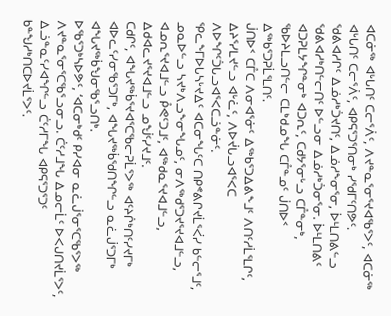ᐊᑕᓃᖅ ᐊᒡᒐᑎᑦ ᑕᓕᕐᐲᑦ, ᐱᔪᓐᓇᕐᓂᕐᔪᐊᖃᕐᐳᑦ, ᐊᑕᓃᖅ ᐊᒡᒐᑎᑦ ᑕᓕᕐᐲᑦ, ᐊᑭᕋᕐᑐᕐᑎᓂᒃ ᓯᖁᒥᑦᑎᕗᑦ.
ᖁᕕᐊᓱᒋᑦ ᐃᓅᓱᒃᑑᔪᑎᑦ, ᐃᓅᓱᖕᓂᕐᓂ, ᐆᒻᒪᑎᕕᓪᓗ ᖁᕕᐊᓱᒃᑎᓪᓕᑎᑦ ᐅᓪᓗᓂ ᐃᓅᓱᒃᑑᓂᕐᓂ. ᐆᒻᒪᑎᕕᑦ ᐊᑐᕈᒪᔭᖏᓐᓂᒃ ᐊᑐᕆᑦ, ᑕᑯᔭᕐᓂᒡᓗ ᑕᒤᓐᓂᒃ, ᖃᐅᔨᒪᓗᑎᓪᓕ ᑕᒪᒃᑯᓄᖓ ᑕᒤᓐᓄᑦ ᒎᑎᐅᑉ ᐃᖅᑲᕐᑐᕈᒫᕐᒪᑎᑦ.
ᒎᑎᐅᑉ ᑕᒤᑕ ᐱᓂᐊᕐᓃᑦ ᐃᖅᑲᕐᑐᐃᕕᖕᒧᑦ ᐱᑎᑦᓱᒫᕐᒪᒋᑦ, ᐃᔨᕐᓯᒪᔪᓪᓗ ᐊᒡᓛᑦ, ᐱᐅᔫᒐᓗᐊᕐᐸᑕ ᐱᐅᖏᑦᑑᒐᓗᐊᕐᐸᑕᓘᓐᓃᑦ.
ᕿᓚᖕᒥᐅᒐᓴᒡᔪᐃᑦ ᐊᑕᓂᖓᑦᑕ ᑎᑭᕝᕕᒋᔪᒫᕐᐹᓯ ᑲᓪᓕᕐᒧᑦ, ᓄᓇᐅᓪᓗ ᓴᔪᒃᐱᓗᖕᓂᖓᓄᑦ, ᓂᐱᖅᑯᕐᑐᔪᕐᔪᐊᒧᓪᓗ, ᐊᓄᕆᕐᔪᐊᒧᓪᓗ ᑬᕙᑦᑐᒧᑦ, ᐊᖅᑯᓇᕐᔪᐊᒧᓪᓗ, ᐃᑯᐊᓚᔪᕐᔪᐊᒧᓪᓗ ᓄᖒᑦᓯᔪᒧᑦ.
ᑕᑯᒋᑦ, ᐊᖓᔪᖅᑳᕐᔪᐊᕐᑕᖃᓕᕈᒫᕐᐳᖅ ᐊᑦᔨᒌᒃᑎᑦᓯᔪᒥᒃ ᐊᐅᓚᑦᓯᓂᖃᕐᑐᒥᒃ, ᐊᖓᔪᖅᑳᖁᑎᖏᓪᓗ ᓇᓛᒎᕐᑐᒥᒃ ᐊᖓᔪᖅᑳᖑᓂᖃᕐᓗᑎᒃ.
ᐅᖃᕐᑐᒃᓴᐅᕗᑦ, ‘ᐊᑕᓂᒃᑯᑦ ᑭᓯᐊᓂ ᓇᓛᒎᕐᓂᕐᑕᖃᕐᐳᖅ ᐱᔪᓐᓇᕐᓂᕐᑕᖃᕐᓗᓂᓗ. ᑖᑦᓱᒧᖓ ᐃᓄᓕᒫᑦ ᐅᐸᒍᑎᔪᒫᕐᐳᑦ, ᐃᓘᓐᓇᑦᓯᐊᖏᓪᓗ ᑖᑦᓱᒥᖓ ᐊᑭᕋᕐᑐᕐᑐᑦ ᑲᓐᖑᓱᒃᑎᑕᐅᔪᒫᕐᐳᑦ.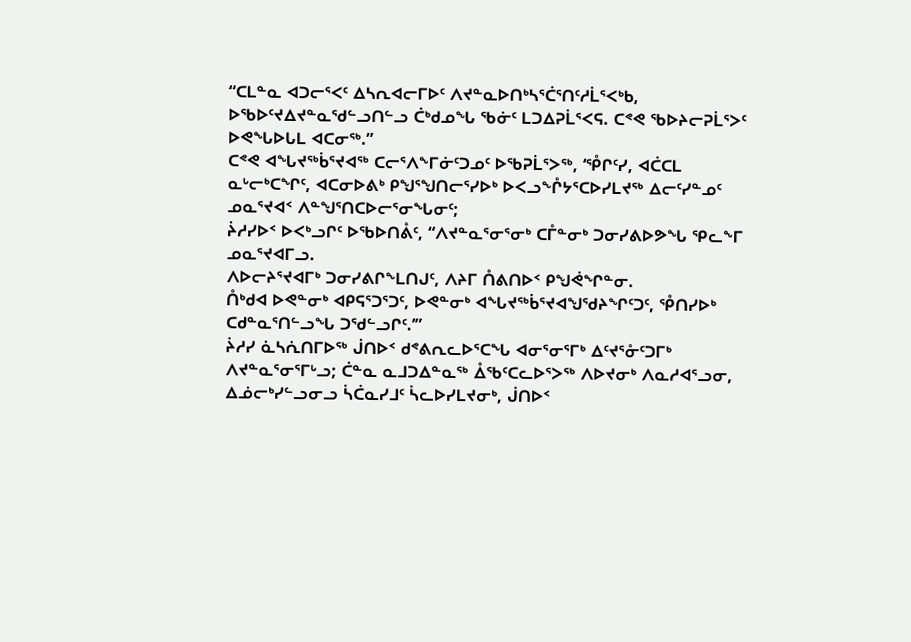“ᑕᒪᓐᓇ ᐊᑐᓕᕐᐸᑦ ᐃᓴᕆᐊᓕᒥᐅᑦ ᐱᔪᓐᓇᐅᑎᒃᓴᕐᑖᕐᑎᑦᓱᒫᕐᐸᒃᑲ, ᐅᖃᐅᑦᔪᐃᔪᓐᓇᖁᓪᓗᑎᓪᓗ ᑖᒃᑯᓄᖓ ᖃᓃᑦ ᒪᑐᐃᕈᒫᕐᐸᕋ. ᑕᕝᕙ ᖃᐅᔨᓕᕈᒫᕐᐳᑦ ᐅᕙᖓᐅᒐᒪ ᐊᑕᓂᖅ.”
ᑕᕝᕙ ᐊᖓᔪᖅᑳᕐᔪᐊᖅ ᑕᓕᕐᐱᖕᒥᓃᑦᑐᓄᑦ ᐅᖃᕈᒫᕐᐳᖅ, ‘ᕾᒋᑦᓯ, ᐊᑖᑕᒪ ᓇᒡᓕᒃᑕᖏᑦ, ᐊᑕᓂᐅᕕᒃ ᑭᖑᕐᖑᑎᓕᕐᓯᐅᒃ ᐅᐸᓗᖕᒊᔭᕐᑕᐅᓯᒪᔪᖅ ᐃᓕᑦᓯᓐᓄᑦ ᓄᓇᕐᔪᐊᑉ ᐱᓐᖑᕐᑎᑕᐅᓕᕐᓂᖓᓂᑦ;
ᔩᓱᓯᐅᑉ ᐅᐸᒃᓗᒋᑦ ᐅᖃᐅᑎᕔᑦ, “ᐱᔪᓐᓇᕐᓂᕐᓂᒃ ᑕᒤᓐᓂᒃ ᑐᓂᓯᕕᐅᕗᖓ ᕿᓚᖕᒥ ᓄᓇᕐᔪᐊᒥᓗ.
ᐱᐅᓕᔨᕐᔪᐊᒥᒃ ᑐᓂᓯᕕᒋᖕᒪᑎᒍᑦ, ᐱᔨᒥ ᑍᕕᑎᐅᑉ ᑭᖑᕚᖏᓐᓂ.
ᑍᒃᑯᐊ ᐅᕙᓐᓂᒃ ᐊᑭᕋᕐᑐᕐᑐᑦ, ᐅᕙᓐᓂᒃ ᐊᖓᔪᖅᑳᕐᔪᐊᖑᖁᔨᖏᑦᑐᑦ, ᕾᑎᓯᐅᒃ ᑕᑯᓐᓇᕐᑎᓪᓗᖓ ᑐᖁᓪᓗᒋᑦ.’”
ᔩᓱᓯ ᓈᓴᕇᑎᒥᐅᖅ ᒎᑎᐅᑉ ᑯᕝᕕᕆᓚᐅᕐᑕᖓ ᐊᓂᕐᓂᕐᒥᒃ ᐃᑦᔪᕐᓁᑦᑐᒥᒃ ᐱᔪᓐᓇᕐᓂᕐᒥᒡᓗ; ᑖᓐᓇ ᓇᒧᑐᐃᓐᓇᖅ ᐂᖃᑦᑕᓚᐅᕐᐳᖅ ᐱᐅᔪᓂᒃ ᐱᓇᓱᐊᕐᓗᓂ, ᐃᓅᓕᒃᓯᓪᓗᓂᓗ ᓵᑖᓇᓯᒧᑦ ᓵᓚᐅᓯᒪᔪᓂᒃ, ᒎᑎᐅᑉ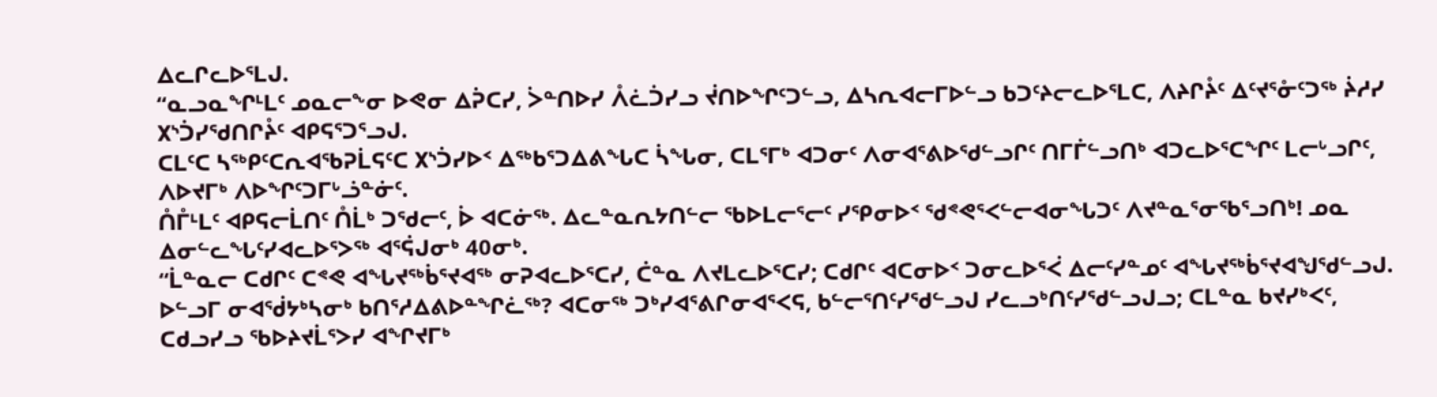ᐃᓚᒋᓚᐅᕐᒪᒍ.
“ᓇᓗᓇᖏᒻᒪᑦ ᓄᓇᓕᖕᓂ ᐅᕙᓂ ᐃᕉᑕᓯ, ᐴᓐᑎᐅᓯ ᐰᓛᑑᓯᓗ ᔫᑎᐅᖏᑦᑐᓪᓗ, ᐃᓴᕆᐊᓕᒥᐅᓪᓗ ᑲᑐᑦᔨᓕᓚᐅᕐᒪᑕ, ᐱᔨᒋᔧᑦ ᐃᑦᔪᕐᓁᑦᑐᖅ ᔩᓱᓯ ᙭ᔅᑑᓯᖁᑎᒋᔧᑦ ᐊᑭᕋᕐᑐᕐᓗᒍ.
ᑕᒪᑦᑕ ᓴᖅᑭᑦᑕᕆᐊᖃᕈᒫᕋᑦᑕ ᙭ᔅᑑᓯᐅᑉ ᐃᖅᑲᕐᑐᐃᕕᖓᑕ ᓵᖓᓂ, ᑕᒪᕐᒥᒃ ᐊᑐᓂᑦ ᐱᓂᐊᕐᕕᐅᖁᓪᓗᒋᑦ ᑎᒥᒦᓪᓗᑎᒃ ᐊᑐᓚᐅᕐᑕᖏᑦ ᒪᓕᒡᓗᒋᑦ, ᐱᐅᔪᒥᒃ ᐱᐅᖏᑦᑐᒥᒡᓘᓐᓃᑦ.
ᑍᒤᒻᒪᑦ ᐊᑭᕋᓕᒫᑎᑦ ᑍᒫᒃ ᑐᖁᓕᑦ, ᐆ ᐊᑕᓃᖅ. ᐃᓚᓐᓇᕆᔭᑎᓪᓕ ᖃᐅᒪᓕᕐᓕᑦ ᓯᕿᓂᐅᑉ ᖁᕝᕙᕐᐸᓪᓕᐊᓂᖓᑐᑦ ᐱᔪᓐᓇᕐᓂᖃᕐᓗᑎᒃ! ᓄᓇ ᐃᓂᓪᓚᖓᑦᓯᐊᓚᐅᕐᐳᖅ ᐊᕐᕌᒍᓂᒃ 40ᓂᒃ.
“ᒫᓐᓇᓕ ᑕᑯᒋᑦ ᑕᕝᕙ ᐊᖓᔪᖅᑳᕐᔪᐊᖅ ᓂᕈᐊᓚᐅᕐᑕᓯ, ᑖᓐᓇ ᐱᔪᒪᓚᐅᕐᑕᓯ; ᑕᑯᒋᑦ ᐊᑕᓂᐅᑉ ᑐᓂᓚᐅᕐᐹ ᐃᓕᑦᓯᓐᓄᑦ ᐊᖓᔪᖅᑳᕐᔪᐊᖑᖁᓪᓗᒍ.
ᐅᓪᓗᒥ ᓂᐊᖂᔭᒃᓴᓂᒃ ᑲᑎᕐᓱᐃᕕᐅᓐᖏᓛᖅ? ᐊᑕᓂᖅ ᑐᒃᓯᐊᕐᕕᒋᓂᐊᕐᐸᕋ, ᑲᓪᓕᕐᑎᑦᓯᖁᓪᓗᒍ ᓯᓚᓗᒃᑎᑦᓯᖁᓪᓗᒍᓗ; ᑕᒪᓐᓇ ᑲᔪᓯᒃᐸᑦ, ᑕᑯᓗᓯᓗ ᖃᐅᔨᔪᒫᕐᐳᓯ ᐊᖏᔪᒥᒃ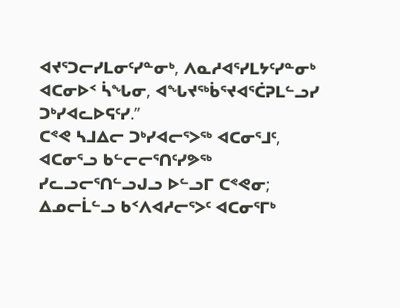ᐊᔪᕐᑐᓕᓯᒪᓂᑦᓯᓐᓂᒃ, ᐱᓇᓱᐊᕐᓯᒪᔭᑦᓯᓐᓂᒃ ᐊᑕᓂᐅᑉ ᓵᖓᓂ, ᐊᖓᔪᖅᑳᕐᔪᐊᕐᑖᕈᒪᓪᓗᓯ ᑐᒃᓯᐊᓚᐅᕋᑦᓯ.”
ᑕᕝᕙ ᓴᒧᐃᓕ ᑐᒃᓯᐊᓕᕐᐳᖅ ᐊᑕᓂᕐᒧᑦ, ᐊᑕᓂᕐᓗ ᑲᓪᓕᓕᕐᑎᑦᓯᕗᖅ ᓯᓚᓗᓕᕐᑎᓪᓗᒍᓗ ᐅᓪᓗᒥ ᑕᕝᕙᓂ; ᐃᓄᓕᒫᓪᓗ ᑲᑉᐱᐊᓱᓕᕐᐳᑦ ᐊᑕᓂᕐᒥᒃ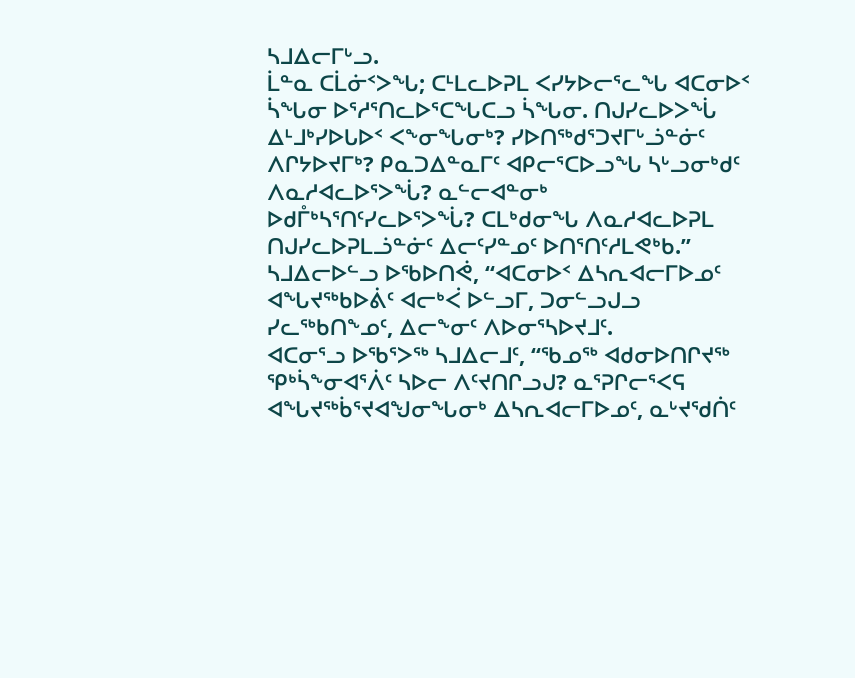ᓴᒧᐃᓕᒥᒡᓗ.
ᒫᓐᓇ ᑕᒫᓃᑉᐳᖓ; ᑕᒻᒪᓚᐅᕈᒪ ᐸᓯᔭᐅᓕᕐᓚᖓ ᐊᑕᓂᐅᑉ ᓵᖓᓂ ᐅᕐᓱᕐᑎᓚᐅᕐᑕᖓᑕᓗ ᓵᖓᓂ. ᑎᒍᓯᓚᐅᐳᖔ ᐃᒻᒧᒃᓯᐅᒐᐅᑉ ᐸᖕᓂᖓᓂᒃ? ᓯᐅᑎᖅᑯᕐᑐᔪᒥᒡᓘᓐᓃᑦ ᐱᒋᔭᐅᔪᒥᒃ? ᑭᓇᑐᐃᓐᓇᒥᑦ ᐊᑭᓕᕐᑕᐅᓗᖓ ᓴᒡᓗᓂᒃᑯᑦ ᐱᓇᓱᐊᓚᐅᕐᐳᖔ? ᓇᓪᓕᐊᓐᓂᒃ ᐅᑯᒤᒃᓴᕐᑎᑦᓯᓚᐅᕐᐳᖔ? ᑕᒪᒃᑯᓂᖓ ᐱᓇᓱᐊᓚᐅᕈᒪ ᑎᒍᓯᓚᐅᕈᒪᓘᓐᓃᑦ ᐃᓕᑦᓯᓐᓄᑦ ᐅᑎᕐᑎᑦᓱᒪᕙᒃᑲ.”
ᓴᒧᐃᓕᐅᓪᓗ ᐅᖃᐅᑎᕚ, “ᐊᑕᓂᐅᑉ ᐃᓴᕆᐊᓕᒥᐅᓄᑦ ᐊᖓᔪᖅᑲᐅᕖᑦ ᐊᓕᒃᐹ ᐅᓪᓗᒥ, ᑐᓂᓪᓗᒍᓗ ᓯᓚᖅᑲᑎᖕᓄᑦ, ᐃᓕᖕᓂᑦ ᐱᐅᓂᕐᓴᐅᔪᒧᑦ.
ᐊᑕᓂᕐᓗ ᐅᖃᕐᐳᖅ ᓴᒧᐃᓕᒧᑦ, “ᖃᓄᖅ ᐊᑯᓂᐅᑎᒋᔪᖅ ᕿᒃᓵᖕᓂᐊᕐᐲᑦ ᓴᐅᓕ ᐱᑦᔪᑎᒋᓗᒍ? ᓇᕐᕈᒋᓕᕐᐸᕋ ᐊᖓᔪᖅᑳᕐᔪᐊᖑᓂᖓᓂᒃ ᐃᓴᕆᐊᓕᒥᐅᓄᑦ, ᓇᒡᔪᖁᑏᑦ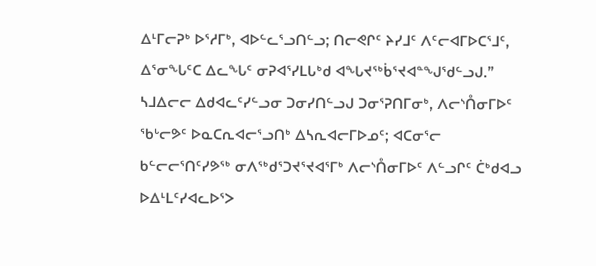ᐃᒻᒥᓕᕈᒃ ᐅᕐᓱᒥᒃ, ᐊᐅᓪᓚᕐᓗᑎᓪᓗ; ᑎᓕᕙᒋᑦ ᔨᓯᒧᑦ ᐱᑦᓕᐊᒥᐅᑕᕐᒧᑦ, ᐃᕐᓂᖓᑦᑕ ᐃᓚᖓᑦ ᓂᕈᐊᕐᓯᒪᒐᒃᑯ ᐊᖓᔪᖅᑳᕐᔪᐊᓐᖑᖁᓪᓗᒍ.”
ᓴᒧᐃᓕᓕ ᐃᑯᐊᓚᑦᓯᓪᓗᓂ ᑐᓂᓯᑎᓪᓗᒍ ᑐᓂᕐᕈᑎᒥᓂᒃ, ᐱᓕᔅᑍᓂᒥᐅᑦ ᖃᒡᓕᕗᑦ ᐅᓇᑕᕆᐊᓕᕐᓗᑎᒃ ᐃᓴᕆᐊᓕᒥᐅᓄᑦ; ᐊᑕᓂᕐᓕ ᑲᓪᓕᓕᕐᑎᑦᓯᕗᖅ ᓂᐱᖅᑯᕐᑐᔪᕐᔪᐊᕐᒥᒃ ᐱᓕᔅᑍᓂᒥᐅᑦ ᐱᓪᓗᒋᑦ ᑖᒃᑯᐊᓗ ᐅᐃᒻᒪᑦᓯᐊᓚᐅᕐᐳ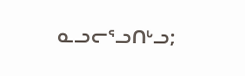ᓇᓗᓕᕐᓗᑎᒡᓗ;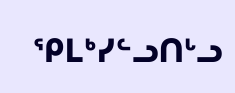ᕿᒪᒃᓯᓪᓗᑎᒡᓗ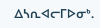ᐃᓴᕆᐊᓕᒥᐅᓂᒃ.